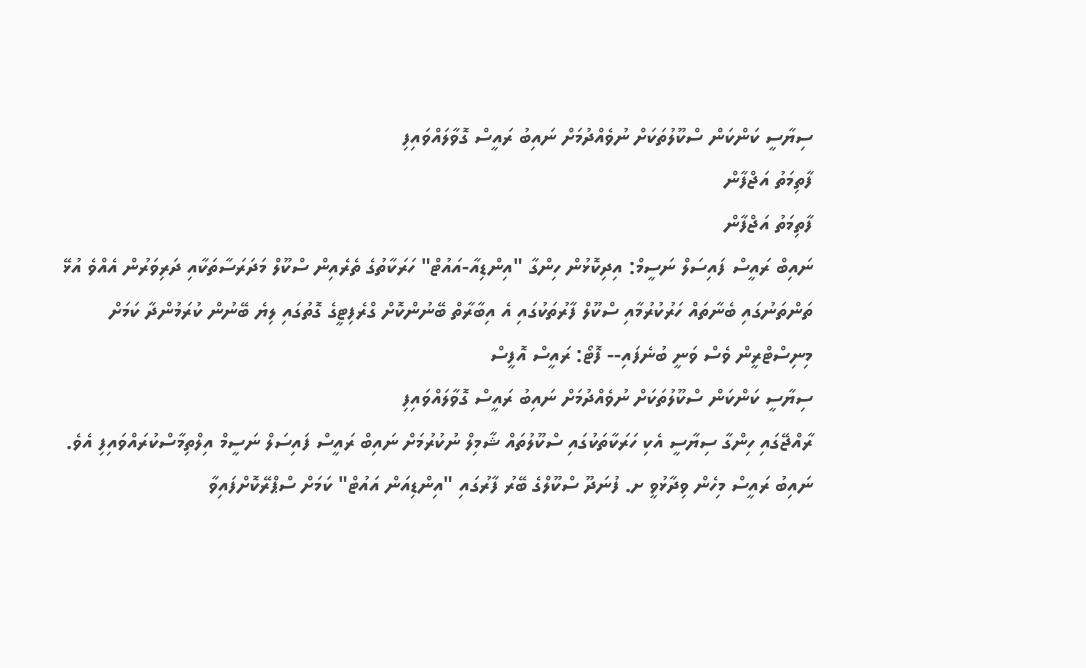ސިޔާސީ ކަންކަން ސްކޫލުތަކަށް ނުވެއްދުމަށް ނައިބު ރައީސް ގޮވާލައްވައިފި
ފާތިމަތު އަޖްފާން
ފާތިމަތު އަޖްފާން
ނައިބް ރައީސް ފައިސަލް ނަސީމް: އިދިކޮޅުން ހިންގާ "އިންޑިއާ-އައުޓް" ހަރަކާތުގެ ތެރެއިން ސްކޫލް މަދަރަސާތަކާއި ދަރިވަރުން އެއްވެ އުޅޭ ތަންތަނުގައި ބެނާތައް ހަރުކުރުމާއި ސްކޫލް ފާރުތަކުގައި އެ އިބާރާތް ބޭނުންކޮށް ގްރެފިޓީގެ ގޮތުގައި ލިޔެ ބޭނުން ކުރަމުންދާ ކަމަށް މިނިސްޓްރީން ވެސް ވަނީ ބުނެފައި-- ފޮޓޯ: ރައީސް އޮފީސް
ސިޔާސީ ކަންކަން ސްކޫލުތަކަށް ނުވެއްދުމަށް ނައިބު ރައީސް ގޮވާލައްވައިފި
ރާއްޖޭގައި ހިންގާ ސިޔާސީ އެކި ހަރަކާތަކުގައި ސްކޫލުތައް ޝާމިލް ނުކުރުމަށް ނައިބް ރައީސް ފައިސަލް ނަސީމް އިލްތިމާސްކުރައްވައިފި އެވެ.
ނައިބު ރައީސް މިހެން ވިދާޅުވީ ށ. ފުނަދޫ ސްކޫލްގެ ބޭރު ފާރުގައި "އިންޑިއަން އައުޓް" ކަމަށް ސްޕްރޭކޮށްފައިވާ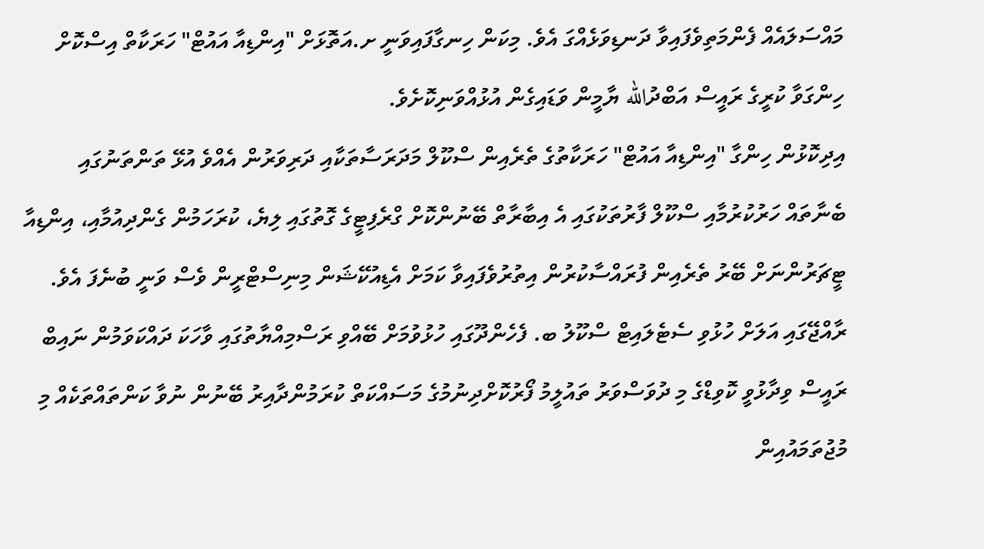މައްސަލައެއް ފެންމަތިވެފައިވާ ދަނޑިވަޅެއްގަ އެވެ. މިކަން ހިނގާފައިވަނީ ށ.އަތޮޅަށް "އިންޑިއާ އައުޓް" ހަރަކާތް އިސްކޮށް ހިންގަވާ ކުރީގެ ރައީސް އަބްދުالله ޔާމީން ވަޑައިގެން އުޅުއްވަނިކޮށެވެ.
އިދިކޮޅުން ހިންގާ "އިންޑިއާ އައުޓް" ހަރަކާތުގެ ތެރެއިން ސްކޫލް މަދަރަސާތަކާއި ދަރިވަރުން އެއްވެ އުޅޭ ތަންތަނުގައި ބެނާތައް ހަރުކުރުމާއި ސްކޫލް ފާރުތަކުގައި އެ އިބާރާތް ބޭނުންކޮށް ގްރެފިޓީގެ ގޮތުގައި ލިޔެ، ކުރަހަމުން ގެންދިއުމާއި، އިންޑިއާ ޓީޗަރުންނަށް ބޭރު ތެރެއިން ފުރައްސާކުރުން އިތުރުވެފައިވާ ކަމަށް އެޑިއުކޭޝަން މިނިސްޓްރީން ވެސް ވަނީ ބުނެފަ އެވެ.
ރާއްޖޭގައި އަލަށް ހުޅުވި ސެޓެލައިޓް ސްކޫލު ބ. ފެހެންދޫގައި ހުޅުވުމަށް ބޭއްވި ރަސްމިއްޔާތުގައި ވާހަކަ ދައްކަވަމުން ނައިބް ރައީސް ވިދާޅުވީ ކޮވިޑްގެ މި ދުވަސްވަރު ތައުލީމު ފޯރުކޮށްދިނުމުގެ މަސައްކަތް ކުރަމުންދާއިރު ބޭނުން ނުވާ ކަންތައްތަކެއް މި މުޖުތަމައުއިން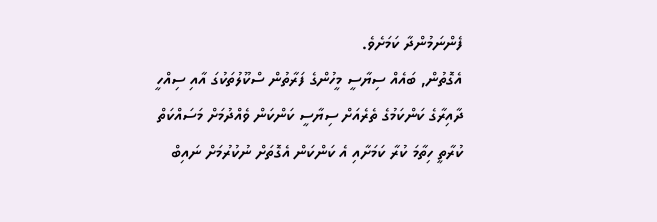ފެންނަމުންދާ ކަމަށެވެ.
އެގޮތުން, ބައެއް ސިޔާސީ މީހުންގެ ފަރާތުން ސްކޫލުތަކުގަ އާއި ސިއްހީ ދާއިރާގެ ކަންކަމުގެ ތެރެއަށް ސިޔާސީ ކަންކަން ވެއްދުމަށް މަސައްކަތް ކުރާތީ ހިތާމަ ކުރާ ކަމަށާއި އެ ކަންކަން އެގޮތަށް ނުކުރުމަށް ނައިބް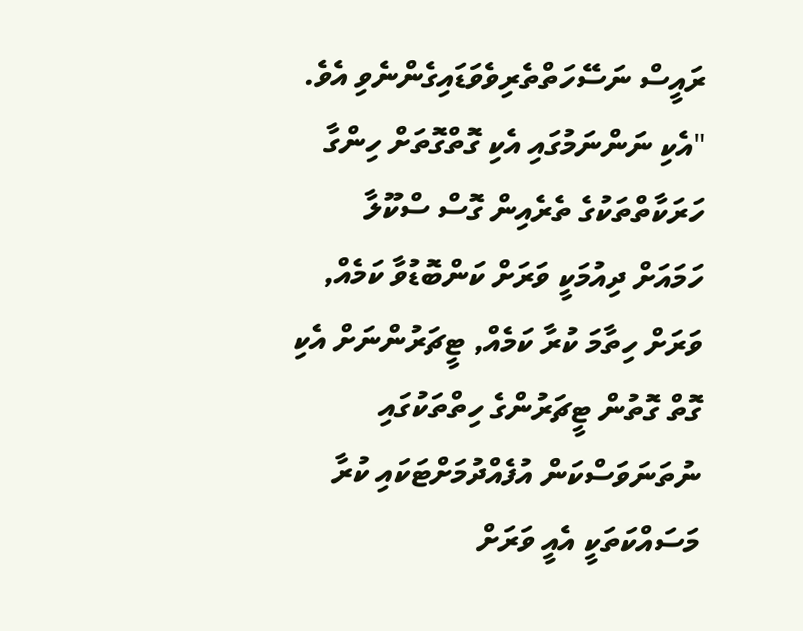ރައީސް ނަސޭހަތްތެރިވެވަޑައިގެންނެވި އެވެ.
"އެކި ނަންނަމުގައި އެކި ގޮތްގޮތަށް ހިންގާ ހަރަކާތްތަކުގެ ތެރެއިން ގޮސް ސްކޫލާ ހަމައަށް ދިއުމަކީ ވަރަށް ކަންބޮޑުވާ ކަމެއް, ވަރަށް ހިތާމަ ކުރާ ކަމެއް, ޓީޗަރުންނަށް އެކި ގޮތް ގޮތުން ޓީޗަރުންގެ ހިތްތަކުގައި ނުތަނަވަސްކަން އުފެއްދުމަށްޓަކައި ކުރާ މަސައްކަތަކީ އެއީ ވަރަށް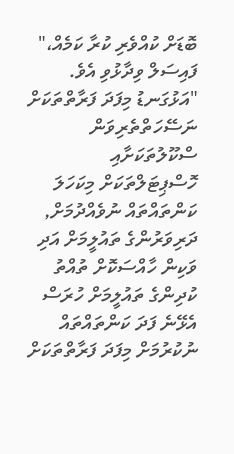ބޮޑަށް ކުއްވެރި ކުރާ ކަމެއް،" ފައިސަލް ވިދާޅުވި އެވެ.
"އަޅުގަނޑު މިފަދަ ފަރާތްތަކަށް ނަސޭހަތްތެރިވަން ސްކޫލުތަކަށާއި ހޮސްޕިޓަލްތަކަށް މިކަހަލަ ކަންތައްތައް ނުވެއްދުމަށް, ދަރިވަރުންގެ ތައުލީމަށް އަދި ވަކިން ހާއްސަކޮށް ތުއްތު ކުދިންގެ ތައުލީމަށް ހުރަސް އެޅޭނެ ފަދަ ކަންތައްތައް ނުކުރުމަށް މިފަދަ ފަރާތްތަކަށް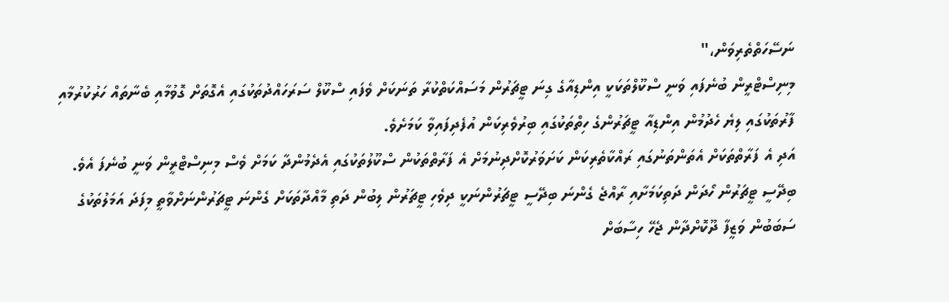ނަސޭހަތްތެރިވަން،"
މިނިސްޓްރީން ބުނެފައި ވަނީ ސްކޫލްތަކަކީ އިންޑިއާގެ ގިނަ ޓީޗަރުން މަސައްކަތްކުރާ ތަނަކަށް ވެފައި ސްކޫލް ސަރަހައްދުތަކުގައި އެގޮތަށް ގޮވުމާއި ބެނާތައް ހަރުކުރުމާއި ފާރުތަކުގައި ލިޔެ ހެދުމުން އިންޑިއާ ޓީޗަރުންގެ ހިތްތަކުގައި ބިރުވެރިކަން އުފެދިފައިވާ ކަމަށެވެ.
އަދި އެ ފަރާތްތަކަށް އެތަންތަނުގައި ރައްކާތެރިކަން ކަށަވަރުކޮށްދިނުމަށް އެ ފަރާތްތަކުން ސްކޫލުތަކުގައި އެދެމުންދާ ކަމަށް ވެސް މިނިސްޓްރީން ވަނީ ބުނެފަ އެވެ.
ބިދޭސީ ޓީޗަރުން ހޯދަން ދަތިކަމަށާއި ރާއްޖެ ގެންނަ ބިދޭސީ ޓީޗަރުންނަކީ ދިވެހި ޓީޗަރުން ލިބުން ދަތި މާއްދާތަކަށް ގެންނަ ޓީޗަރުންނަށްވާތީ މިފަދަ އަމަލުތަކުގެ ސަބަބުން ވަޒީފާ ދޫކޮށްދާން ޖެހޭ ހިސާބަށް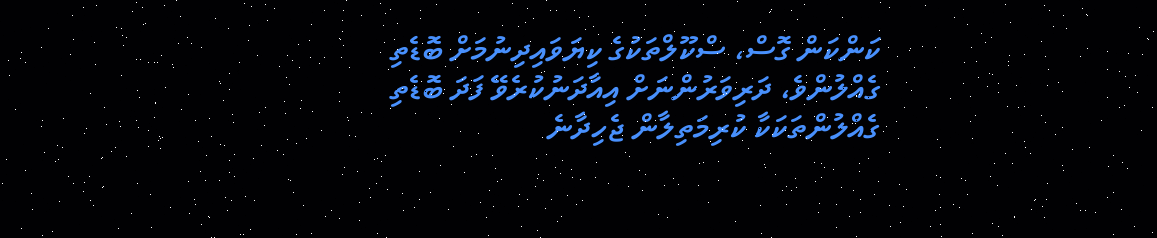ކަންކަން ގޮސް، ސްކޫލްތަކުގެ ކިޔަވައިދިނުމަށް ބޮޑެތި ގެއްލުންވެ، ދަރިވަރުންނަށް އިއާދަނުކުރެވޭ ފަދަ ބޮޑެތި ގެއްލުންތަކަކާ ކުރިމަތިލާން ޖެހިދާނެ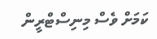ކަމަށް ވެސް މިނިސްޓްރީން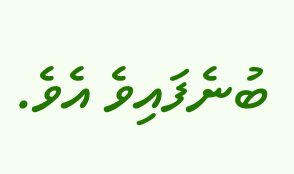ބުނެފައިވެ އެވެ.